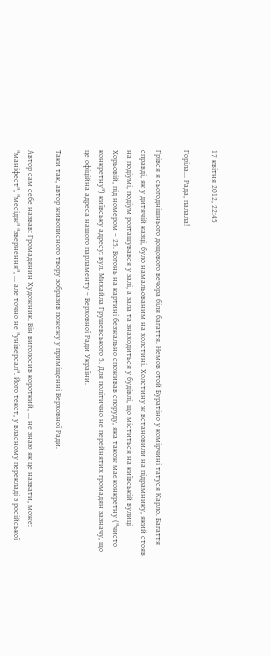17 квітня 2012, 22:45

Горіла... Рада, палала!

Грівся я сьогоднішнього дощового вечора біля багаття. Немов отой Буратіно у комірчині татуся Карло. Багаття справді, як у дитячій казці, було намальованим на холстині. Холстину ж встановили на підрамнику, який стояв на подіумі, подіум розташувався у залі, а зала та знаходиться у будівлі, що міститься на київській вулиці Хорьовій, під номером – 25. Вогонь на картині безжально споживав споруду, яка також має конкретну ("чисто конкретну") київську адресу: вул. Михайла Грушевського 5. Для політично не перейнятих громадян зазначу, що це офіційна адреса нашого парламенту – Верховної Ради України.

Таки так, автор живописного твору зобразив пожежу у приміщенні Верховної Ради.

Автор сам себе назвав: Громадянин Художник. Він виголосив короткий, ... не знаю як це назвати, може: "маніфест", "месідж" "звернення", ... але точно не "універсал". Його текст, у власному перекладі з російської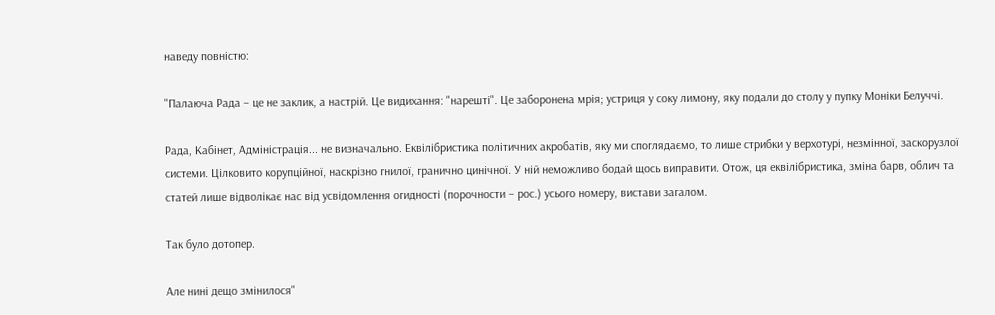наведу повністю:

"Палаюча Рада – це не заклик, а настрій. Це видихання: "нарешті". Це заборонена мрія; устриця у соку лимону, яку подали до столу у пупку Моніки Белуччі.

Рада, Кабінет, Адміністрація... не визначально. Еквілібристика політичних акробатів, яку ми споглядаємо, то лише стрибки у верхотурі, незмінної, заскорузлої системи. Цілковито корупційної, наскрізно гнилої, гранично цинічної. У ній неможливо бодай щось виправити. Отож, ця еквілібристика, зміна барв, облич та статей лише відволікає нас від усвідомлення огидності (порочности – рос.) усього номеру, вистави загалом.

Так було дотопер.

Але нині дещо змінилося"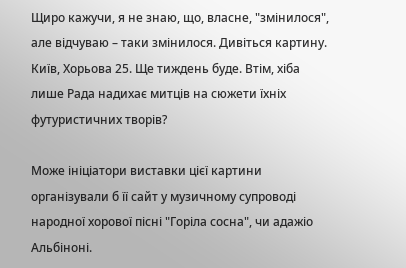Щиро кажучи, я не знаю, що, власне, "змінилося", але відчуваю – таки змінилося. Дивіться картину. Київ, Хорьова 25. Ще тиждень буде. Втім, хіба лише Рада надихає митців на сюжети їхніх футуристичних творів?

Може ініціатори виставки цієї картини організували б її сайт у музичному супроводі народної хорової пісні "Горіла сосна", чи адажіо Альбіноні.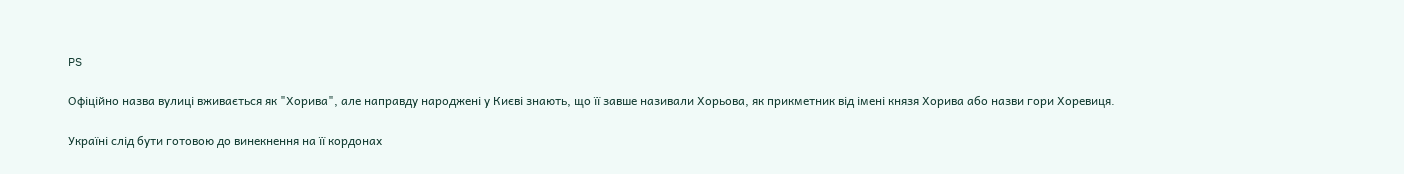PS

Офіційно назва вулиці вживається як "Хорива", але направду народжені у Києві знають, що її завше називали Хорьова, як прикметник від імені князя Хорива або назви гори Хоревиця.

Україні слід бути готовою до винекнення на її кордонах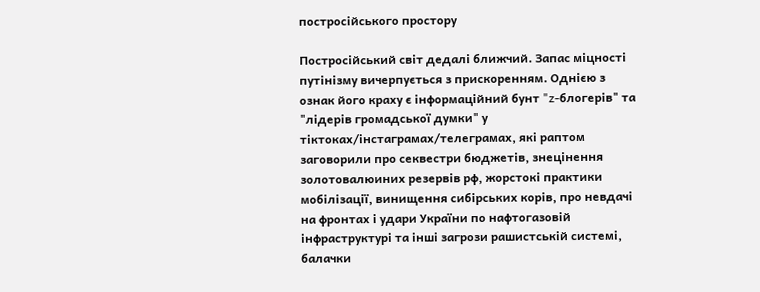постросійського простору

Постросійський світ дедалі ближчий. Запас міцності путінізму вичерпується з прискоренням. Однією з ознак його краху є інформаційний бунт "z-блогерів" та "лідерів громадської думки" у тіктоках/інстаграмах/телеграмах, які раптом заговорили про секвестри бюджетів, знецінення золотовалюиних резервів рф, жорстокі практики мобілізації, винищення сибірських корів, про невдачі на фронтах і удари України по нафтогазовій інфраструктурі та інші загрози рашистській системі, балачки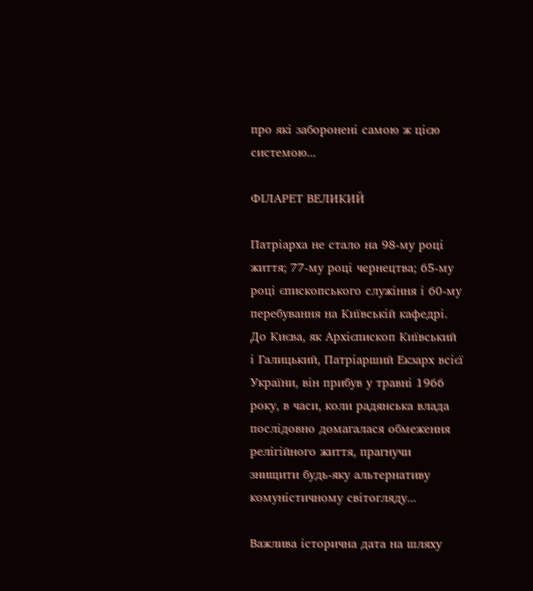про які заборонені самою ж цією системою...

ФІЛАРЕТ ВЕЛИКИЙ

Патріарха не стало на 98-му році життя; 77-му році чернецтва; 65-му році єпископського служіння і 60-му перебування на Київській кафедрі. До Києва, як Архієпископ Київський і Галицький, Патріарший Екзарх всієї України, він прибув у травні 1966 року, в часи, коли радянська влада послідовно домагалася обмеження релігійного життя, прагнучи знищити будь-яку альтернативу комуністичному світогляду...

Важлива історична дата на шляху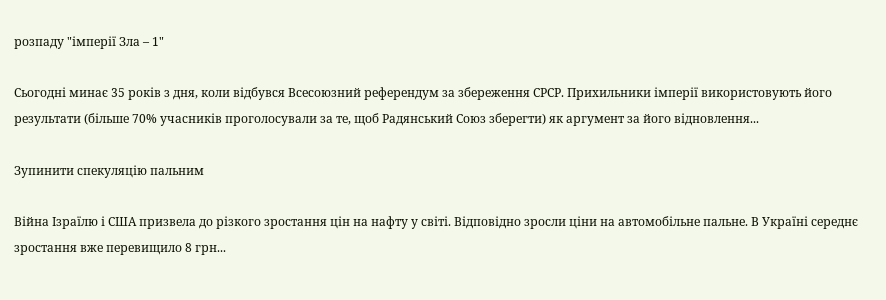розпаду "імперії Зла – 1"

Сьогодні минає 35 років з дня, коли відбувся Всесоюзний референдум за збереження СРСР. Прихильники імперії використовують його результати (більше 70% учасників проголосували за те, щоб Радянський Союз зберегти) як аргумент за його відновлення...

Зупинити спекуляцію пальним

Війна Ізраїлю і США призвела до різкого зростання цін на нафту у світі. Відповідно зросли ціни на автомобільне пальне. В Україні середнє зростання вже перевищило 8 грн...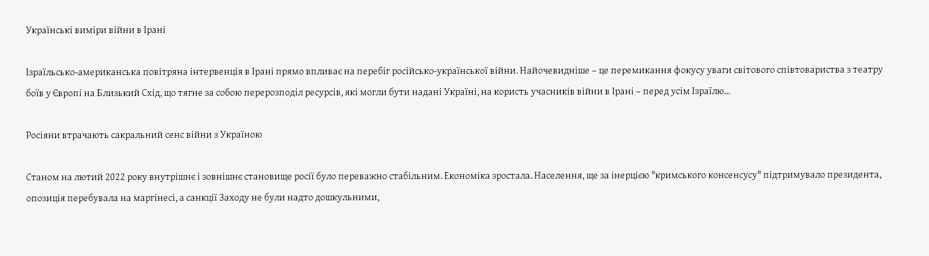Українські виміри війни в Ірані

Ізраїльсько-американська повітряна інтервенція в Ірані прямо впливає на перебіг російсько-української війни. Найочевидніше – це перемикання фокусу уваги світового співтовариства з театру боїв у Європі на Близький Схід, що тягне за собою перерозподіл ресурсів, які могли бути надані Україні, на користь учасників війни в Ірані – перед усім Ізраїлю...

Росіяни втрачають сакральний сенс війни з Україною

Станом на лютий 2022 року внутрішнє і зовнішнє становище росії було переважно стабільним. Економіка зростала. Населення, ще за інерцією "кримського консенсусу" підтримувало президента, опозиція перебувала на маргінесі, а санкції Заходу не були надто дошкульними,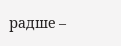радше –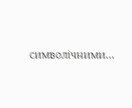символічними...